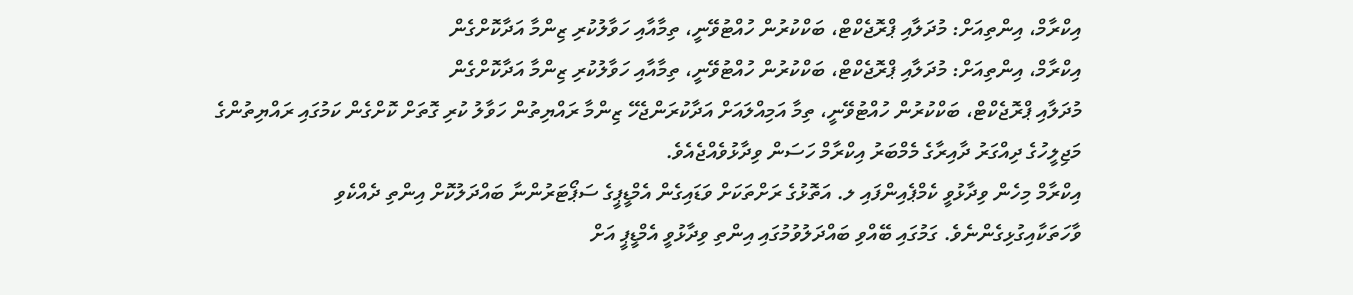އިކްރާމް، އިންތިއަށް: މުދަލާއި ޕްރޮޖެކްޓް، ބަކްކުރުން ހުއްޓުވޭނީ، ތިމާއާއި ހަވާލުކުރި ޒިންމާ އަދާކޮށްގެން
އިކްރާމް، އިންތިއަށް: މުދަލާއި ޕްރޮޖެކްޓް، ބަކްކުރުން ހުއްޓުވޭނީ، ތިމާއާއި ހަވާލުކުރި ޒިންމާ އަދާކޮށްގެން
މުދަލާއި ޕްރޮޖެކްޓް، ބަކްކުރުން ހުއްޓުވޭނީ، ތިމާ އަމިއްލައަށް އަދާކުރަންޖެހޭ ޒިންމާ ރައްޔިތުން ހަވާލު ކުރި ގޮތަށް ކޮށްގެން ކަމުގައި ރައްޔިތުންގެ މަޖިލީހުގެ ދިއްގަރު ދާއިރާގެ މެމްބަރު އިކްރާމް ހަސަން ވިދާޅުވެއްޖެއެވެ.
އިކްރާމް މިހެން ވިދާޅުވީ ކެމްޕެއިންފައި ލ. އަތޮޅުގެ ރަށްތަކަށް ވަޑައިގެން އެމްޑީޕީގެ ސަޕޯޓަރުންނާ ބައްދަލުކޮށް އިންތި ދެއްކެވި ވާހަތަކާއިގުޅިގެންނެވެ. ގަމުގައި ބޭއްވި ބައްދަލުވުމުގައި އިންތި ވިދާޅުވީ އެމްޑީޕީ އަށް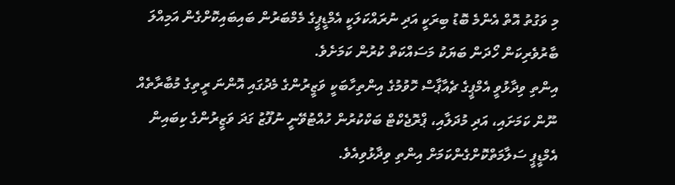މި ވަގުތު އޮތް އެންމެ ބޮޑު ބިރަކީ އަދި ނުރައްކަލަކީ އެމްޑީޕީގެ މެމްބަރުން ބައިބައިކޮށްގެން އަމިއްލަ ބާރުވެރިކަން ހޯދަން ބަޔަކު މަސައްކަތް ކުރުން ކަމަށެވެ.
އިންތި ވިދާޅުވީ އެމްޕީގެ ޗެއާޕާސް ހޮވުމުގެ އިންތިހާބަކީ ވަޒީރުންގެ މެދުގައި އޮންނަ ރީތިގެ މުބާރާތެއް ނޫން ކަމަށައި، އަދި މުދަލާއި، ޕްރޮޖެކްޓް ބަކްކުރުން ހުއްޓުވޭނީ ނުފޫޒު ގަދަ ވަޒީރުންގެ ކިބައިން އެމްޑީޕީ ސަލާމަތްކޮށްގެންކަމަށް އިންތި ވިދާޅުވިއެވެ.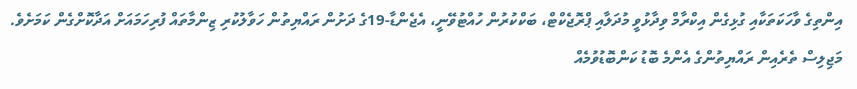އިންތިގެ ވާހަކަތަކާއި ގުޅިގެން އިކްރާމް ވިދާޅުވީ މުދަލާއި ޕްރޮޖެކްޓް، ބަކްކުރުން ހުއްޓުވޭނީ، އެޖެންޑާ-19ގެ ދަށުން ރައްޔިތުން ހަވާލުކުރި ޒިންމާތައް ފުރިހަމައަށް އަދާކޮށްގެން ކަމަށެވެ. މަޖިލިސް ތެރެއިން ރައްޔިތުންގެ އެންމެ ބޮޑު ކަންބޮޑުވުމެއް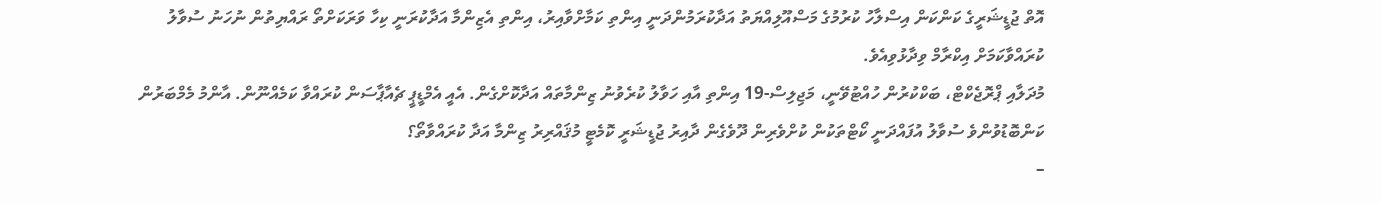އޮތް ޖުޑީޝަރީގެ ކަންކަން އިސްލާހު ކުރުމުގެ މަސްއޫލިއްޔަތު އަދާކުރަމުންދަނީ އިންތި ކަމާށްވާއިރު، އިންތި އެޒިންމާ އަދާކުރަނީ ކިހާ ވަރަކަށްތޯ ރައްޔިތުން ނުހަނު ސުވާލު ކުރައްވާކަމަށް އިކްރާމް ވިދާޅުވިއެވެ.
މުދަލާއި ޕްރޮޖެކްޓް، ބަކްކުރުން ހުއްޓުވޭނީ، މަޖިލިސް-19 އިންތި އާއި ހަވާލު ކުރެވުނު ޒިންމާތައް އަދާކޮށްގެން. އެއީ އެމްޑީޕީ ޗެއާޕާސަން ކުރައްވާ ކަމެއްނޫން. އާންމު މެމްބަރުން ކަންބޮޑުވުންވެ ސުވާލު އުފައްދަނީ ކޯޓްތަކުން ކުށްވެރިން ދޫވެގެން ދާއިރު ޖުޑީޝަރީ ކޮމެޓީ މުޤައްރިރު ޒިންމާ އަދާ ކުރައްވާތޯ؟
–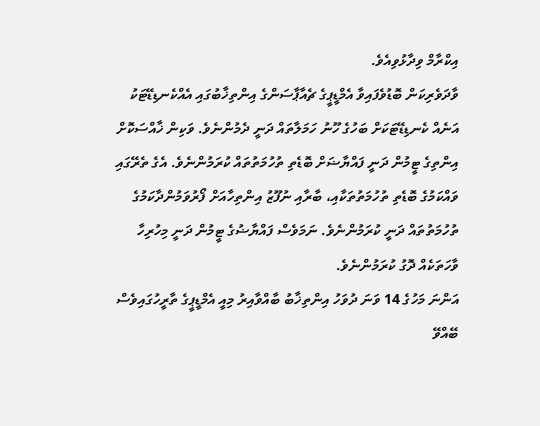އިކްރާމް ވިދާޅުވިއެވެ.
ވާދަވެރިކަން ބޮޑުވެފައިވާ އެމްޑީޕީގެ ޗެއާޕާސަންގެ އިންތިޚާބުގައި އެއްކެނޑިޑޭޓަކު އަނެއް ކެނޑިޑޭޓަކަށް ބަހުގެ ހޫނު ހަމަލާތައް ދަނީ ދެމުންނެވެ. ވަކިން ޚާއްސަކޮށް އިންތިގެ ޓީމުން ދަނީ ފައްޔާޟަށް ބޮޑެތި ތުހުމަތުތައް ކުރަމުންނެވެ. އެގެ ތެރޭގައި ވައްކަމުގެ ބޮޑެތި ތުހުމަތުތަކާއި، ބާރާއި ނުފޫޒު އިންތިހާއަށް ފޯރުވަމުންދާކަމުގެ ތުހުމަތުތައް ދަނީ ކުރަމުންނެވެ. ނަމަވެސް ފައްޔާޟުގެ ޓީމުން ދަނީ މިހުރިހާ ވާހަތަކެއް ދޮގު ކުރަމުންނެވެ.
އަންނަ މަހުގެ 14 ވަނަ ދުވަހު އިންތިޚާބު ބާއްވާއިރު މިއީ އެމްޑީޕީގެ ތާރީހުގައިވެސް ބޭއްވޭ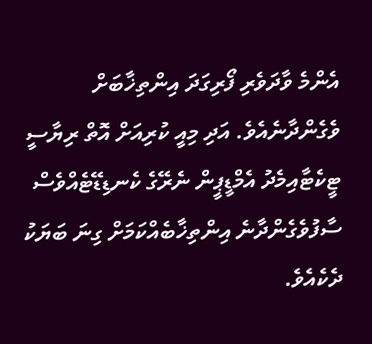އެންމެ ވާދަވެރި ފޯރިގަދަ އިންތިޚާބަށް ވެގެންދާނެއެވެ. އަދި މިއީ ކުރިއަށް އޮތް ރިޔާސީ ޓީކެޓާއިމެދު އެމްޑީޕީން ނެރޭގެ ކެނޑިޑޭޓެއްވެސް ސާފުވެގެންދާނެ އިންތިޚާބެއްކަމަށް ގިނަ ބަޔަކު ދެކެއެވެ.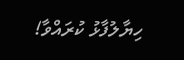ހިޔާލުފާޅު ކުރައްވާ!